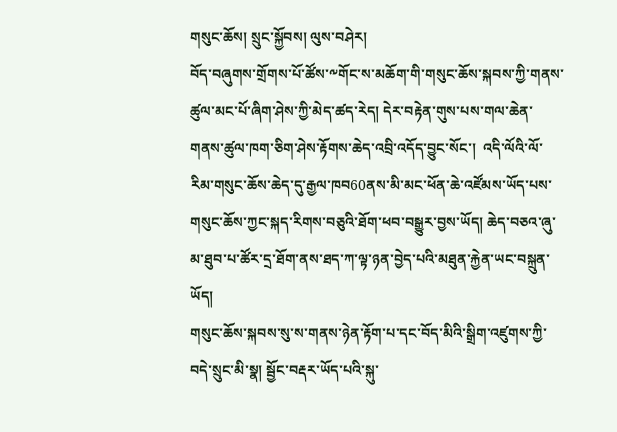གསུང་ཆོས། སྲུང་སྐྱོབས། ལུས་བཤེར།
བོད་བཞུགས་གྲོགས་པོ་ཚོས་༸གོང་ས་མཆོག་གི་གསུང་ཆོས་སྐབས་ཀྱི་གནས་ཚུལ་མང་པོ་ཞིག་ཤེས་ཀྱི་མེད་ཚད་རེད། དེར་བརྟེན་གུས་པས་གལ་ཆེན་གནས་ཚུལ་ཁག་ཅིག་ཤེས་རྟོགས་ཆེད་འབྲི་འདོད་བྱུང་སོང་།  འདི་ལོའི་ལོ་རིམ་གསུང་ཆོས་ཆེད་དུ་རྒྱལ་ཁབ60ནས་མི་མང་ཕོན་ཆེ་འཛོམས་ཡོད་པས་གསུང་ཆོས་ཀྱང་སྐད་རིགས་བཅུའི་ཐོག་ཕབ་བསྒྱུར་བྱས་ཡོད། ཆེད་བཅའ་ཞུ་མ་ཐུབ་པ་ཚོར་དྲ་ཐོག་ནས་ཐད་ཀ་ལྟ་ཉན་བྱེད་པའི་མཐུན་རྐྱེན་ཡང་བསྐྲུན་ཡོད།
གསུང་ཆོས་སྐབས་སུ་ས་གནས་ཉེན་རྟོག་པ་དང་བོད་མིའི་སྒྲིག་འཛུགས་ཀྱི་བདེ་སྲུང་མི་སྣ། སྦྱོང་བརྡར་ཡོད་པའི་སྐུ་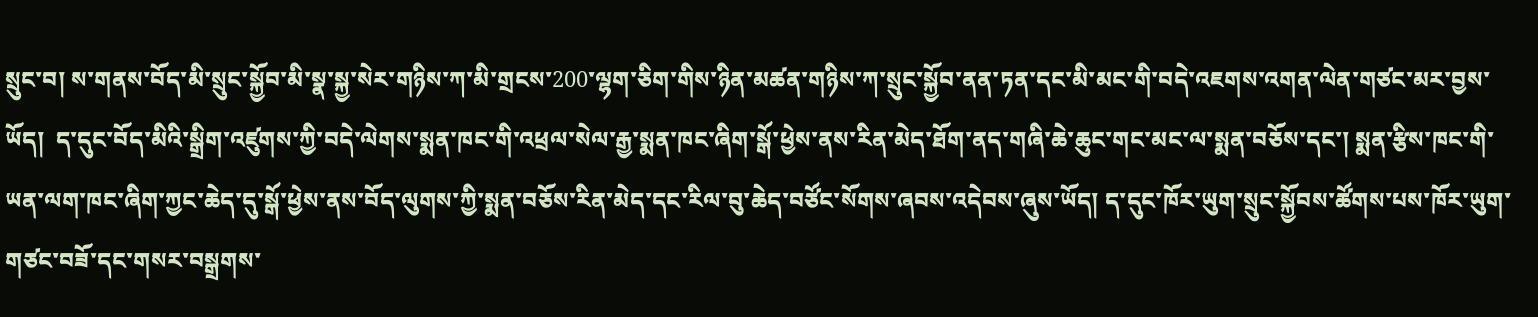སྲུང་བ། ས་གནས་བོད་མི་སྲུང་སྐྱོབ་མི་སྣ་སྐྱ་སེར་གཉིས་ཀ་མི་གྲངས་200་ལྷག་ཅིག་གིས་ཉིན་མཚན་གཉིས་ཀ་སྲུང་སྐྱོབ་ནན་ཏན་དང་མི་མང་གི་བདེ་འཇགས་འགན་ལེན་གཙང་མར་བྱས་ཡོད།  ད་དུང་བོད་མིའི་སྒྲིག་འཛུགས་ཀྱི་བདེ་ལེགས་སྨན་ཁང་གི་འཕྲལ་སེལ་རྒྱ་སྨན་ཁང་ཞིག་སྒོ་ཕྱེས་ནས་རིན་མེད་ཐོག་ནད་གཞི་ཆེ་ཆུང་གང་མང་ལ་སྨན་བཅོས་དང་། སྨན་རྩིས་ཁང་གི་ཡན་ལག་ཁང་ཞིག་ཀྱང་ཆེད་དུ་སྒོ་ཕྱེས་ནས་བོད་ལུགས་ཀྱི་སྨན་བཅོས་རིན་མེད་དང་རིལ་བུ་ཆེད་བཙོང་སོགས་ཞབས་འདེབས་ཞུས་ཡོད། ད་དུང་ཁོར་ཡུག་སྲུང་སྐྱོབས་ཚོགས་པས་ཁོར་ཡུག་གཙང་བཟོ་དང་གསར་བསྒྲགས་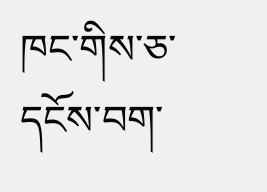ཁང་གིས་ཅ་དངོས་བག་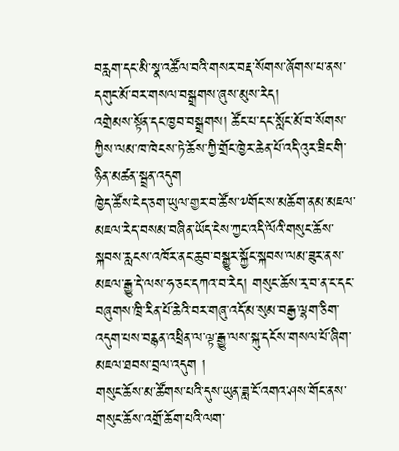བརླག་དང་མི་སྣ་འཚོལ་བའི་གསར་བརྡ་སོགས་ཞོགས་པ་ནས་དགུང་མོ་བར་གསལ་བསྒྲགས་ཞུས་མུས་རེད།
འགྲེམས་སྟོན་དང་ཁྱབ་བསྒྲགས། ཚོང་པ་དང་སློང་མོ་བ་སོགས་ཀྱིས་ལམ་ཁ་ཁེངས་ཏེ་ཆོས་ཀྱི་གྲོང་ཁྱེར་ཆེན་པོ་འདི་འུར་ཟིང་གི་ཉིན་མཚན་སྦྲན་འདུག
ཁྱེད་ཚོས་ངེད་ཅག་ཡུལ་གྱར་བ་ཚོས་༸གོང་ས་མཆོག་ནམ་མཇལ་མཇལ་རེད་བསམ་བཞིན་ཡོད་ངེས་ཀྱང་འདི་ལོའི་གསུང་ཆོས་སྐབས་རླངས་འཁོར་ནང་ཆུབ་བསྒྱུར་སྐྱོང་སྐབས་ལམ་ཟུར་ནས་མཇལ་རྒྱུ་དེ་ལས་ཧ་ཅང་དཀའ་བ་རེད། གསུང་ཆོས་རྭ་བ་ན་ང་དང་བཞུགས་ཁྲི་རིན་པོ་ཆེའི་བར་གཞུ་འདོ་མ་སུམ་བརྒྱ་ལྷག་ཅིག་འདུག་པས་བརྙན་འཕྲིན་ལ་ལྟ་རྒྱུ་ལས་སྐུ་དངོས་གསལ་པོ་ཞིག་མཇལ་ཐབས་བྲལ་འདུག །
གསུང་ཆོས་མ་ཚོགས་པའི་དུས་ཡུན་ཟླ་ངོ་འགའ་ཤས་གོང་ནས་གསུང་ཆོས་འགྲོ་ཆོག་པའི་ལག་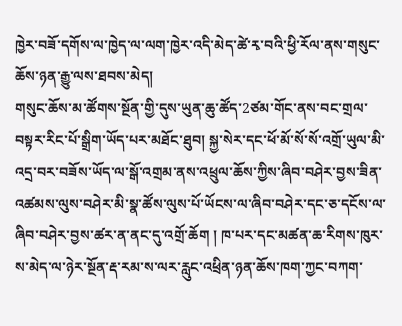ཁྱེར་བཟོ་དགོས་ལ་ཁྱེད་ལ་ལག་ཁྱེར་འདི་མེད་ཚེ་རྭ་བའི་ཕྱི་རོལ་ནས་གསུང་ཆོས་ཉན་རྒྱུ་ལས་ཐབས་མེད།
གསུང་ཆོས་མ་ཚོགས་སྔོན་གྱི་དུས་ཡུན་ཆུ་ཚོད་2ཙམ་གོང་ནས་བང་གྲལ་བསྟར་རིང་པོ་སྒྲིག་ཡོད་པར་མཐོང་ཐུབ། སྐྱ་སེར་དང་ཕོ་མོ་སོ་སོ་འགྲོ་ཡུལ་མི་འདྲ་བར་བཟོས་ཡོད་ལ་སྒོ་འགྲམ་ནས་འཕྲུལ་ཆོས་ཀྱིས་ཞིབ་བཤེར་བྱས་ཟིན་འཚམས་ལུས་བཤེར་མི་སྣ་ཚོས་ལུས་པོ་ཡོངས་ལ་ཞིབ་བཤེར་དང་ཅ་དངོས་ལ་ཞིབ་བཤེར་བྱས་ཚར་ན་ནང་དུ་འགྲོ་ཆོག ། ཁ་པར་དང་མཚན་ཆ་རིགས་ཁུར་ས་མེད་ལ་ཉེར་སྔོན་རྡ་རམ་ས་ལར་རླུང་འཕྲིན་ཉན་ཆོས་ཁག་ཀྱང་བཀག་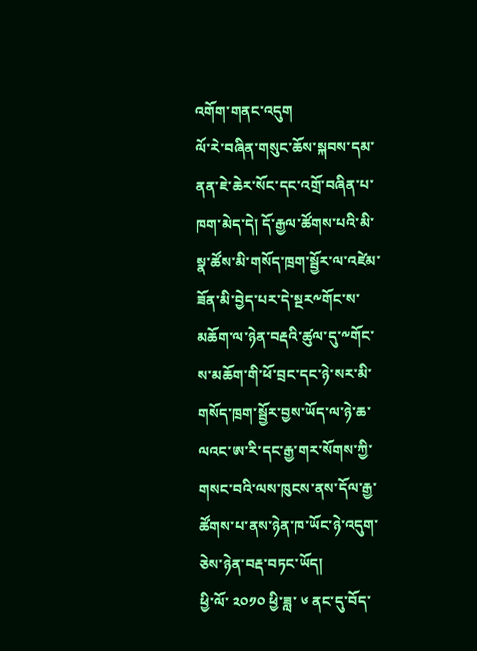འགོག་གནང་འདུག
ལོ་རེ་བཞིན་གསུང་ཆོས་སྐབས་དམ་ནན་ཇེ་ཆེར་སོང་དང་འགྲོ་བཞིན་པ་ཁག་མེད་དེ། དོ་རྒྱལ་ཚོགས་པའི་མི་སྣ་ཚོས་མི་གསོད་ཁྲག་སྦྱོར་ལ་འཛེམ་ཟོན་མི་བྱེད་པར་དེ་སྔར༸གོང་ས་མཆོག་ལ་ཉེན་བརྡའི་ཚུལ་དུ་༸གོང་ས་མཆོག་གི་ཕོ་བྲང་དང་ཉེ་སར་མི་གསོད་ཁྲག་སྦྱོར་བྱས་ཡོད་ལ་ཉེ་ཆ་ལའང་ཨ་རི་དང་རྒྱ་གར་སོགས་ཀྱི་གསང་བའི་ལས་ཁུངས་ནས་དོལ་རྒྱ་ཚོགས་པ་ནས་ཉེན་ཁ་ཡོང་ཉེ་འདུག་ཅེས་ཉེན་བརྡ་བཏང་ཡོད།
ཕྱི་ལོ་ ༢༠༡༠ ཕྱི་ཟླ་ ༦ ནང་དུ་བོད་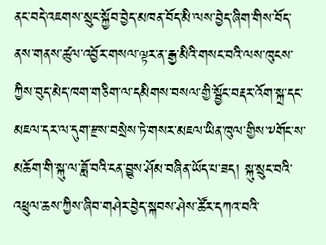ནང་བདེ་འཇགས་སྲུང་སྐྱོབ་བྱེད་མཁན་བོད་མི་ལས་བྱེད་ཞིག་གིས་བོད་ནས་གནས་ཚུལ་འབྱོར་གསལ་ལྟར་ན་རྒྱ་མིའི་གསང་བའི་ལས་ཁུངས་ཀྱིས་བུད་མེད་ཁག་གཅིག་ལ་དམིགས་བསལ་གྱི་སྦྱོང་བརྡར་འོག་སྐྲ་དང་མཇལ་དར་ལ་དུག་རྫས་བསྲེས་ཏེ་གསར་མཇལ་ཡིན་ཁུལ་གྱིས་༸གོང་ས་མཆོག་གི་སྐུ་ལ་ཟློ་བའི་ངན་བྱུས་ཤོམ་བཞིན་ཡོད་པ་ཟད། སྐུ་སྲུང་བའི་འཕྲུལ་ཆས་ཀྱིས་ཞིབ་གཤེར་བྱེད་སྐབས་ཤེས་ཚོར་དཀའ་བའི་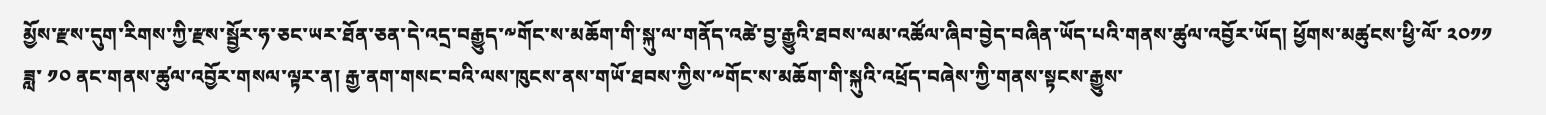མྱོས་རྫས་དུག་རིགས་ཀྱི་རྫས་སྦྱོར་ཧ་ཅང་ཡར་ཐོན་ཅན་དེ་འདྲ་བརྒྱུད་༸གོང་ས་མཆོག་གི་སྐུ་ལ་གནོད་འཚེ་བྱ་རྒྱུའི་ཐབས་ལམ་འཚོལ་ཞིབ་བྱེད་བཞིན་ཡོད་པའི་གནས་ཚུལ་འབྱོར་ཡོད། ཕྱོགས་མཚུངས་ཕྱི་ལོ་ ༢༠༡༡ ཟླ་ ༡༠ ནང་གནས་ཚུལ་འབྱོར་གསལ་ལྟར་ན། རྒྱ་ནག་གསང་བའི་ལས་ཁུངས་ནས་གཡོ་ཐབས་ཀྱིས་༸གོང་ས་མཆོག་གི་སྐུའི་འཕྲོད་བཞེས་ཀྱི་གནས་སྟངས་རྒྱུས་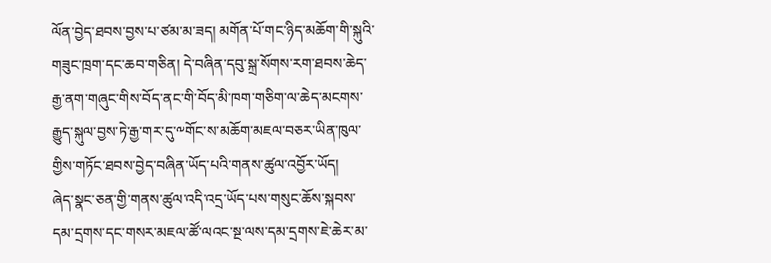ལོན་བྱེད་ཐབས་བྱས་པ་ཙམ་མ་ཟད། མགོན་པོ་གང་ཉིད་མཆོག་གི་སྐུའི་གཟུང་ཁྲག་དང་ཆབ་གཅིན། དེ་བཞིན་དབུ་སྐྲ་སོགས་རག་ཐབས་ཆེད་རྒྱ་ནག་གཞུང་གིས་བོད་ནང་གི་བོད་མི་ཁག་གཅིག་ལ་ཆེད་མངགས་རྒྱུད་སྐུལ་བྱས་ཏེ་རྒྱ་གར་དུ་༸གོང་ས་མཆོག་མཇལ་བཅར་ཡིན་ཁུལ་གྱིས་གཏོང་ཐབས་བྱེད་བཞིན་ཡོད་པའི་གནས་ཚུལ་འབྱོར་ཡོད།
ཞེད་སྣང་ཅན་གྱི་གནས་ཚུལ་འདི་འདྲ་ཡོད་པས་གསུང་ཆོས་སྐབས་དམ་དྲགས་དང་གསར་མཇལ་ཚོ་ལའང་སྔ་ལས་དམ་དྲགས་ཇེ་ཆེར་མ་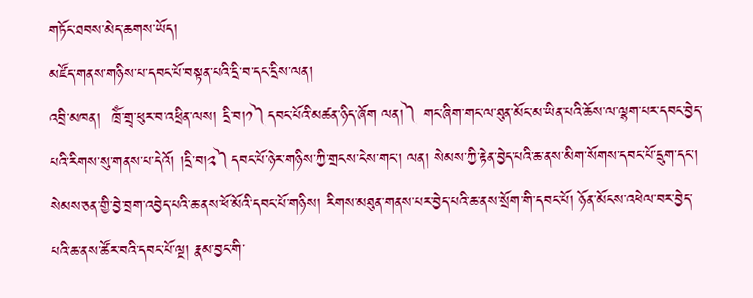གཏོང་ཐབས་མེད་ཆགས་ཡོད།
མཛོད་གནས་གཉིས་པ་དབང་པོ་བསྟན་པའི་དྲི་བ་དང་དྲིས་ལན།
འབྲི་མཁན།  ཁྲོཾ་གྲྭ་ཕུར་བ་འཕྲིན་ལས། དྲི་བ།༡༽དབང་པོའི་མཚན་ཉིད་ཞོག ལན།༽ གང་ཞིག་གང་ལ་ཐུན་མོང་མ་ཡིན་པའི་ཆོས་ལ་ལྷག་པར་དབང་བྱེད་པའི་རིགས་སུ་གནས་པ་དེའོ། །དྲི་བ།༢༽དབང་པོ་ཉེར་གཉིས་ཀྱི་གྲངས་ངེས་གང་། ལན། སེམས་ཀྱི་རྟེན་བྱེད་པའི་ཆ་ནས་མིག་སོགས་དབང་པོ་དྲུག་དང་། སེམས་ཅན་གྱི་བྱེ་བྲག་འབྱེད་པའི་ཆ་ནས་ཕོ་མོའི་དབང་པོ་གཉིས། རིགས་མཐུན་གནས་པར་བྱེད་པའི་ཆ་ནས་སྲོག་གི་དབང་པོ། ཉོན་མོངས་འཕེལ་བར་བྱེད་པའི་ཆ་ནས་ཚོར་བའི་དབང་པོ་ལྔ། རྣམ་བྱང་གི་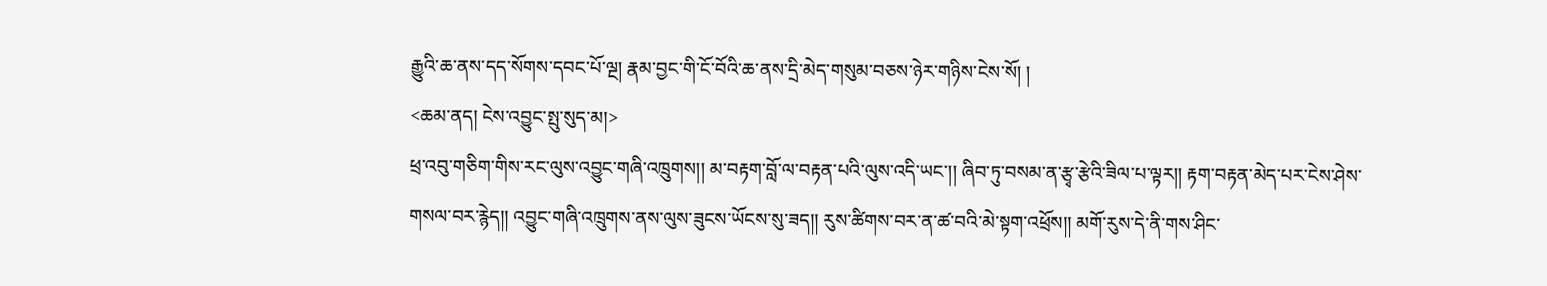རྒྱུའི་ཆ་ནས་དད་སོགས་དབང་པོ་ལྔ། རྣམ་བྱང་གི་ངོ་བོའི་ཆ་ནས་དྲི་མེད་གསུམ་བཅས་ཉེར་གཉིས་ངེས་སོ། །
<ཆམ་ནད། ངེས་འབྱུང་སྤུ་སུད་མ།>
ཕྲ་འབུ་གཅིག་གིས་རང་ལུས་འབྱུང་གཞི་འཁྲུགས།། མ་བརྟག་བློ་ལ་བརྟན་པའི་ལུས་འདི་ཡང་།། ཞིབ་ཏུ་བསམ་ན་རྩྭ་རྩེའི་ཟིལ་པ་ལྟར།། རྟག་བརྟན་མེད་པར་ངེས་ཤེས་གསལ་བར་རྙེད།། འབྱུང་གཞི་འཁྲུགས་ནས་ལུས་ཟུངས་ཡོངས་སུ་ཟད།། རུས་ཚིགས་བར་ན་ཚ་བའི་མེ་སྟག་འཕྲོས།། མགོ་རུས་དེ་ནི་གས་ཤིང་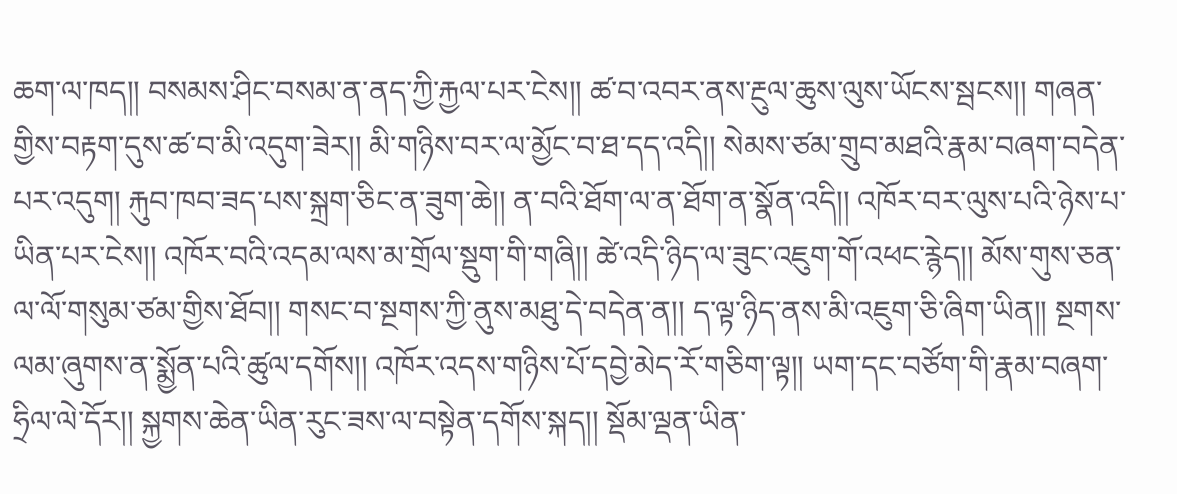ཆག་ལ་ཁད།། བསམས་ཤིང་བསམ་ན་ནད་ཀྱི་རྐྱལ་པར་ངེས།། ཚ་བ་འབར་ནས་རྔུལ་ཆུས་ལུས་ཡོངས་སྦངས།། གཞན་གྱིས་བརྟག་དུས་ཚ་བ་མི་འདུག་ཟེར།། མི་གཉིས་བར་ལ་མྱོང་བ་ཐ་དད་འདི།། སེམས་ཙམ་གྲུབ་མཐའི་རྣམ་བཞག་བདེན་པར་འདུག། རྐུབ་ཁབ་ཟད་པས་སྐྲག་ཅིང་ན་ཟུག་ཆེ།། ན་བའི་ཐོག་ལ་ན་ཐོག་ན་སྣོན་འདི།། འཁོར་བར་ལུས་པའི་ཉེས་པ་ཡིན་པར་ངེས།། འཁོར་བའི་འདམ་ལས་མ་གྲོལ་སྡུག་གི་གཞི།། ཚེ་འདི་ཉིད་ལ་ཟུང་འཇུག་གོ་འཕང་རྙེད།། མོས་གུས་ཅན་ལ་ལོ་གསུམ་ཙམ་གྱིས་ཐོབ།། གསང་བ་སྔགས་ཀྱི་ནུས་མཐུ་དེ་བདེན་ན།། ད་ལྟ་ཉིད་ནས་མི་འཇུག་ཅི་ཞིག་ཡིན།། སྔགས་ལམ་ཞུགས་ན་སྨྱོན་པའི་ཚུལ་དགོས།། འཁོར་འདས་གཉིས་པོ་དབྱེ་མེད་རོ་གཅིག་ལྟ།། ཡག་དང་བཙོག་གི་རྣམ་བཞག་ཧྲིལ་ལེ་དོར།། སྐྱགས་ཆེན་ཡིན་རུང་ཟས་ལ་བསྟེན་དགོས་སྐད།། སྡོམ་ལྡན་ཡིན་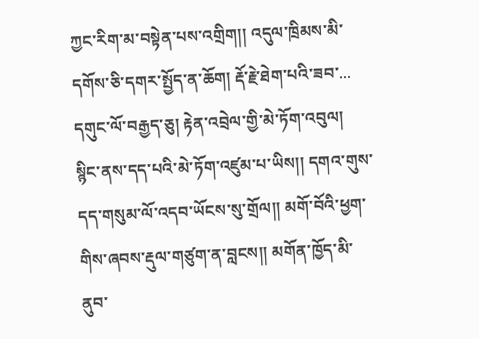ཀྱང་རིག་མ་བསྟེན་པས་འགྲིག།། འདུལ་ཁྲིམས་མི་དགོས་ཅི་དགར་སྤྱོད་ན་ཆོག། རྡོ་རྗེ་ཐེག་པའི་ཟབ་...
དགུང་ལོ་བརྒྱད་ཅུ། རྟེན་འབྲེལ་གྱི་མེ་ཏོག་འབུལ།
སྙིང་ནས་དད་པའི་མེ་ཏོག་འཛུམ་པ་ཡིས།། དགའ་གུས་དད་གསུམ་ལོ་འདབ་ཡོངས་སུ་གྲོལ།། མགོ་བོའི་ཕྱག་གིས་ཞབས་རྡུལ་གཙུག་ན་བླངས།། མགོན་ཁྱོད་མི་ནུབ་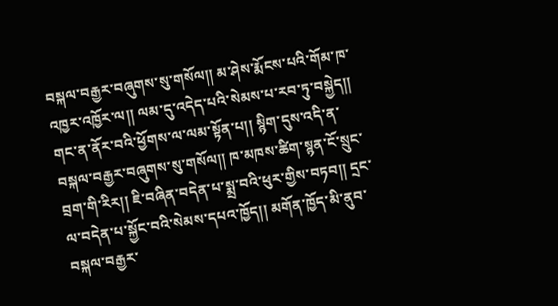བསྐལ་བརྒྱར་བཞུགས་སུ་གསོལ།། མ་ཤེས་རྨོངས་པའི་གོམ་ཁ་འཁྱར་འཁྱོར་ལ།། ལམ་དུ་འདེད་པའི་སེམས་པ་རབ་ཏུ་བསྐྱེད།། གང་ན་ནོར་བའི་ཕྱོགས་ལ་ལམ་སྟོན་པ།། སྙིག་དུས་འདི་ན་བསྐལ་བརྒྱར་བཞུགས་སུ་གསོལ།། ཁ་མཁས་ཚིག་སྙན་ངོ་སྲུང་བྲག་གི་རིར།། ཇི་བཞིན་བདེན་པ་སྨྲ་བའི་ཕུར་གྱིས་བཏབ།། དྲང་ལ་བདེན་པ་སྐྱོང་བའི་སེམས་དཔའ་ཁྱོད།། མགོན་ཁྱོད་མི་ནུབ་བསྐལ་བརྒྱར་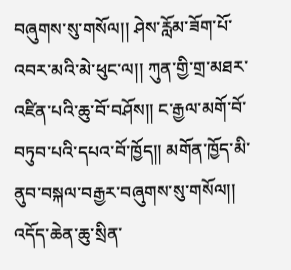བཞུགས་སུ་གསོལ།། ཤེས་རློམ་ཟོག་པོ་འབར་མའི་མེ་ཕུང་ལ།། ཀུན་གྱི་གྲ་མཐར་འཛིན་པའི་ཆུ་བོ་བཤོས།། ང་རྒྱལ་མགོ་བོ་བཏུབ་པའི་དཔའ་བོ་ཁྱོད།། མགོན་ཁྱོད་མི་ནུབ་བསྐལ་བརྒྱར་བཞུགས་སུ་གསོལ།། འདོད་ཆེན་ཆུ་སྲིན་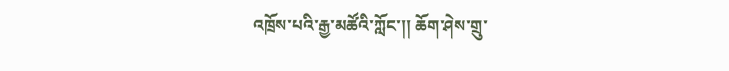འཁྲོས་པའི་རྒྱ་མཚོའི་ཀློང་།། ཆོག་ཤེས་གྲུ་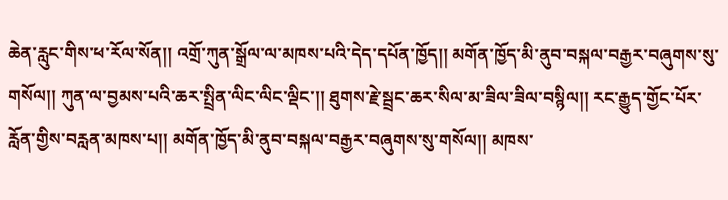ཆེན་རླུང་གིས་ཕ་རོལ་སོན།། འགྲོ་ཀུན་སྒྲོལ་ལ་མཁས་པའི་དེད་དཔོན་ཁྱོད།། མགོན་ཁྱོད་མི་ནུབ་བསྐལ་བརྒྱར་བཞུགས་སུ་གསོལ།། ཀུན་ལ་བྱམས་པའི་ཆར་སྤྲིན་ལིང་ལིང་ལྡིང་།། ཐུགས་རྗེ་སྦྲང་ཆར་སིལ་མ་ཟིལ་ཟིལ་བསྙིལ།། རང་རྒྱུད་གྱོང་པོར་རློན་གྱིས་བརླན་མཁས་པ།། མགོན་ཁྱོད་མི་ནུབ་བསྐལ་བརྒྱར་བཞུགས་སུ་གསོལ།། མཁས་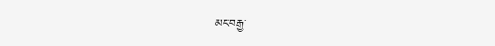མང་བརྒྱ་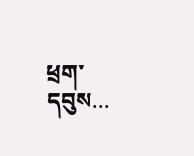ཕྲག་དབུས...